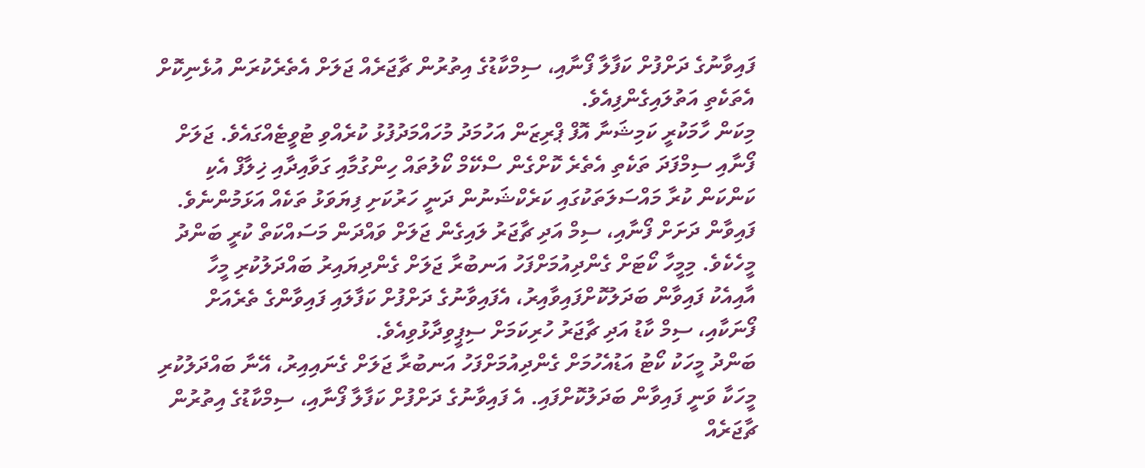ފައިވާނުގެ ދަށްފުށް ކަފާލާ ފޯނާއި، ސިމްކާޑުގެ އިތުރުން ޗާޖަރެއް ޖަލަށް އެތެރެކުރަން އުޅެނިކޮށް އެތަކެތި އަތުލައިގެންފިއެވެ.
މިކަން ހާމަކުރީ ކަމިޝަނާ އޮފް ޕްރިޒަން އަހުމަދު މުހައްމަދުފުޅު ކުރެއްވި ޓުވީޓެއްގައެވެ. ޖަލަށް ފޯނާއި ސިމްފަދަ ތަކެތި އެތެރެ ކޮށްގެން ސްކޭމް ކޯލުތައް ހިންގުމާއި ގަވާއިދާއި ޚިލާފް އެކި ކަންކަން ކުރާ މައްސަލަތަކުގައި ކަރެކްޝަނުން ދަނީ ހަރުކަށި ފިޔަވަޅު ތަކެއް އަޅަމުންނެވެ.
ފައިވާން ދަށަށް ފޯނާއި، ސިމް އަދި ޗާޖަރު ލައިގެން ޖަލަށް ވައްދަން މަސައްކަތް ކުރީ ބަންދު މީހެކެވެ. މިމީހާ ކޯޓަށް ގެންދިއުމަށްފަހު އަނބުރާ ޖަލަށް ގެންދިޔައިރު ބައްދަލުކުރި މީހާ އާއިއެކު ފައިވާން ބަދަލުކޮށްފައިވާއިރު، އެފައިވާނުގެ ދަށްފުށް ކަފާލައި ފައިވާންގެ ތެރެއަށް ފޯނަކާއި، ސިމް ކާޑު އަދި ޗާޖަރު ހުރިކަމަށް ސިޕީވިދާޅުވިއެވެ.
ބަންދު މީހަކު ކޯޓު އަޑުއެހުމަށް ގެންދިއުމަށްފަހު އަނބުރާ ޖަލަށް ގެނައިއިރު، އޭނާ ބައްދަލުކުރި މީހަކާ ވަނީ ފައިވާން ބަދަލުކޮށްފައި. އެ ފައިވާނުގެ ދަށްފުށް ކަފާލާ ފޯނާއި، ސިމްކާޑުގެ އިތުރުން ޗާޖަރެއް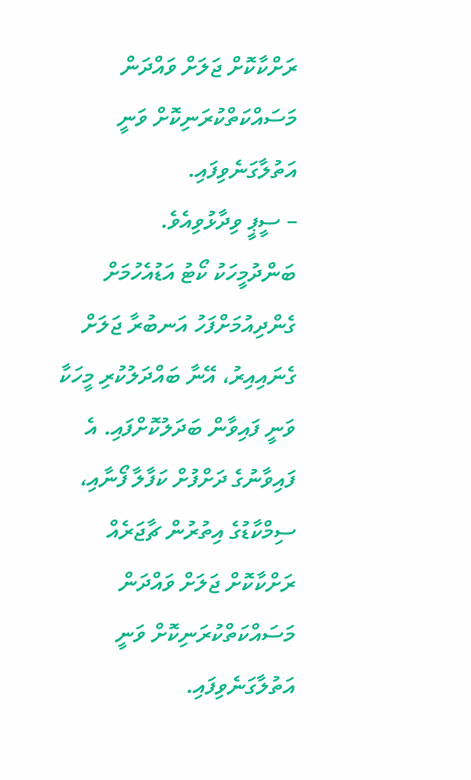ރަށްކާކޮށް ޖަލަށް ވައްދަން މަސައްކަތްކުރަނިކޮށް ވަނީ އަތުލާގަނެވިފައި.
– ސީޕީ ވިދާޅުވިއެވެ.
ބަންދުމީހަކު ކޯޓު އަޑުއެހުމަށް ގެންދިއުމަށްފަހު އަނބުރާ ޖަލަށް ގެނައިއިރު، އޭނާ ބައްދަލުކުރި މީހަކާ ވަނީ ފައިވާން ބަދަލުކޮށްފައި. އެ ފައިވާނުގެ ދަށްފުށް ކަފާލާ ފޯނާއި، ސިމްކާޑުގެ އިތުރުން ޗާޖަރެއް ރަށްކާކޮށް ޖަލަށް ވައްދަން މަސައްކަތްކުރަނިކޮށް ވަނީ އަތުލާގަނެވިފައި.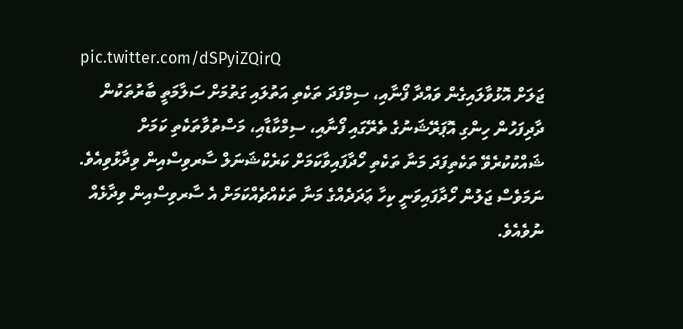pic.twitter.com/dSPyiZQirQ
ޖަލަށް އޮޅުވާލައިގެން ވައްދާ ފޯނާއި، ސިމްފަދަ ތަކެތި އަތުލައި ގަތުމަށް ސަލާމަތީ ބާރުތަކުން ދާދިފަހުން ހިންގި އޮޕަރޭޝަނުގެ ތެރޭގައި ފޯނާއި، ސިމްކާޑާއި، މަސްތުވާތަކެތި ކަމަށް ޝައްކުކުރެވޭ ތަކެތިފަދަ މަނާ ތަކެތި ހޯދާފައިވާކަމަށް ކަރެކްޝަނަލް ސާރވިސްއިން ވިދާޅުވިއެވެ. ނަމަވެސް ޖަލުން ހޯދާފައިވަނީ ކިހާ ޢަދަދެއްގެ މަނާ ތަކެއްޗެއްކަމަށް އެ ސާރވިސްއިން ވިދާޅެއް ނުވެއެވެ.